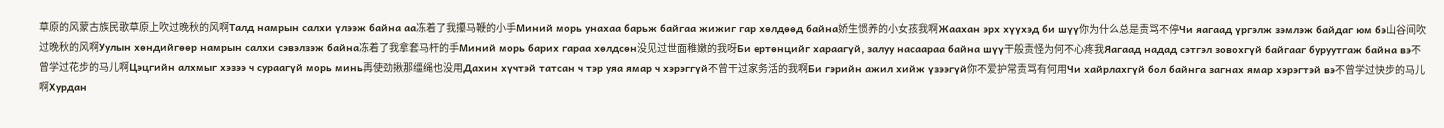草原的风蒙古族民歌草原上吹过晚秋的风啊Талд намрын салхи үлээж байна аа冻着了我攥马鞭的小手Миний морь унахаа барьж байгаа жижиг гар хөлдөөд байна娇生惯养的小女孩我啊Жаахан эрх хүүхэд би шүү你为什么总是责骂不停Чи яагаад үргэлж зэмлэж байдаг юм бэ山谷间吹过晚秋的风啊Уулын хөндийгөөр намрын салхи сэвэлзэж байна冻着了我拿套马杆的手Миний морь барих гараа хөлдсөн没见过世面稚嫩的我呀Би ертөнцийг хараагүй, залуу насаараа байна шүү干般责怪为何不心疼我Яагаад надад сэтгэл зовохгүй байгааг буруутгаж байна вэ不曾学过花步的马儿啊Цэцгийн алхмыг хэзээ ч сураагүй морь минь再使劲揪那缰绳也没用Дахин хүчтэй татсан ч тэр уяа ямар ч хэрэггүй不曾干过家务活的我啊Би гэрийн ажил хийж үзээгүй你不爱护常责骂有何用Чи хайрлахгүй бол байнга загнах ямар хэрэгтэй вэ不曾学过快步的马儿啊Хурдан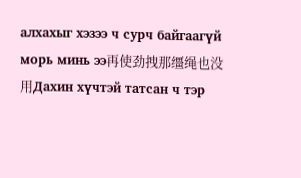алхахыг хэзээ ч сурч байгаагүй морь минь ээ再使劲拽那缰绳也没用Дахин хүчтэй татсан ч тэр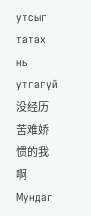утсыг татах нь утгагүй没经历苦难娇惯的我啊Мундаг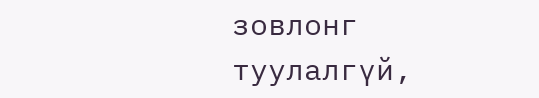зовлонг туулалгүй,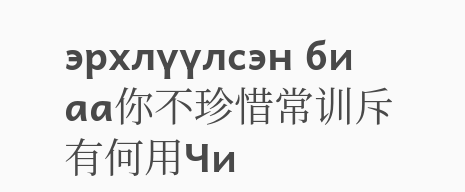эрхлүүлсэн би аа你不珍惜常训斥有何用Чи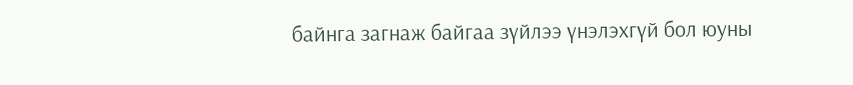байнга загнаж байгаа зүйлээ үнэлэхгүй бол юуны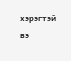хэрэгтэй вэ